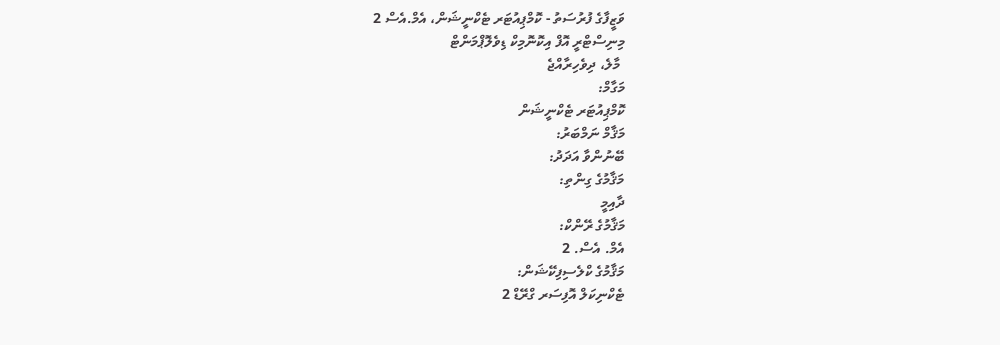ވަޒީފާގެ ފުރުސަތު - ކޮމްޕިއުޓަރ ޓެކްނީޝަން، އެމް.އެސް 2
މިނިސްޓްރީ އޮފް އިކޮނޮމިކް ޑިވެލޮޕްމަންޓް
 މާލެ، ދިވެހިރާއްޖެ
މަގާމް:
ކޮމްޕިއުޓަރ ޓެކްނީޝަން
މަޤާމް ނަމްބަރު:
ބޭނުންވާ އަދަދު:
މަޤާމުގެ ގިންތި:
ދާއިމީ
މަޤާމުގެ ރޭންކް:
އެމް. އެސް. 2
މަޤާމުގެ ކްލެސިފިކޭޝަން:
ޓެކްނިކަލް އޮފިސަރ ގްރޭޑް 2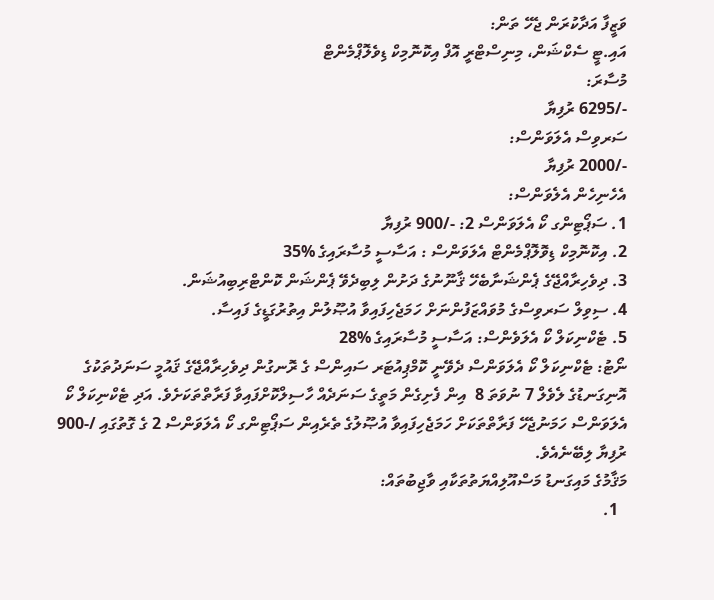ވަޒީފާ އަދާކުރަން ޖެހޭ ތަން:
އައި.ޓީ ސެކްޝަން، މިނިސްޓްރީ އޮފް އިކޮނޮމިކް ޑިވެލޮޕްމެންޓް
މުސާރަ:
-/6295 ރުފިޔާ
ސަރވިސް އެލަވަންސް:
-/2000 ރުފިޔާ
އެހެނިހެން އެލެވަންސް:
1. ސަޕޯޓިންގ ކޯ އެލަވަންސް 2: -/900 ރުފިޔާ
2. އިކޮނޮމިކް ޑިވޮލޮޕްމެންޓް އެލަވަންސް : އަސާސީ މުސާރައިގެ %35
3. ދިވެހިރާއްޖޭގެ ޕެންޝަނާބެހޭ ޤާނޫނުގެ ދަށުން ލިބިދެވޭ ޕެންޝަން ކޮންޓްރިބިއުޝަން.
4. ސިވިލް ސަރވިސްގެ މުވައްޒަފުންނަށް ހަމަޖެހިފައިވާ އުޞޫލުން އިތުރުގަޑީގެ ފައިސާ.
5. ޓެކްނިކަލް ކޯ އެލަވެންސް: އަސާސީ މުސާރައިގެ %28
ނޯޓު: ޓެކްނިކަލް ކޯ އެލަވަންސް ދެވޭނީ ކޮމްޕިއުޓަރ ސައިންސް ގެ ރޮނގުން ދިވެހިރާއްޖޭގެ ޤައުމީ ސަނަދުތަކުގެ އޮނިގަނޑުގެ ލެވެލް 7 ނުވަތަ 8  އިން ފެށިގެން މަތީގެ ސަނަދެއް ހާސިލްކޮށްފައިވާ ފަރާތްތަކަށެވެ. އަދި ޓެކްނިކަލް ކޯ އެލަވަންސް ހަމަނުޖެހޭ ފަރާތްތަކަށް ހަމަޖެހިފައިވާ އުޞޫލުގެ ތެރެއިން ސަޕޯޓިންގ ކޯ އެލަވަންސް 2 ގެ ގޮތުގައި /-900 ރުފިޔާ ލިބޭނެއެވެ.
މަޤާމުގެ މައިގަނޑު މަސްއޫލިއްޔަތުތަކާއި ވާޖިބުތައް:
  1.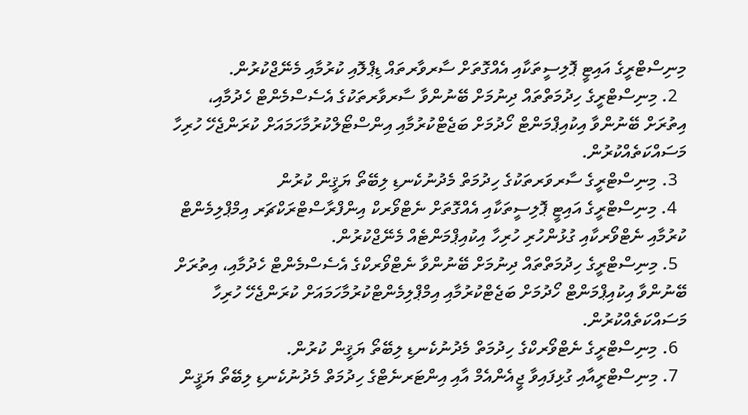މިނިސްޓްރީގެ އައިޓީ ޕޮލިސީތަކާއި އެއްގޮތަށް ސާރވާރތައް ޑިޕްލޮއި ކުރުމާއި މެނޭޖްކުރުން.
  2. މިނިސްޓްރީގެ ހިދުމަތްތައް ދިނުމަށް ބޭނުންވާ ސާރވާރތަކުގެ އެސެސްމެންޓް ހެދުމާއި، އިތުރަށް ބޭނުންވާ އިކުއިޕްމަންޓް ހޯދުމަށް ބަޖެޓްކުރުމާއި އިންސްޓޯލްކުރުމާހަމައަށް ކުރަންޖެހޭ ހުރިހާ މަސައްކަތެއްކުރުން.
  3. މިނިސްޓްރީގެ ސާރވަރތަކުގެ ހިދުމަތް މެދުނުކެނޑި ލިބޭތޯ ޔަޤީން ކުރުން
  4. މިނިސްޓްރީގެ އައިޓީ ޕޮލިސީތަކާއި އެއްގޮތަށް ނެޓްވޯރކް އިންފްރާސްޓްރަކްޗަރ އިމްޕްލިމެންޓް ކުރުމާއި ނެޓްވޯރކާއި ގުޅުންހުރި ހުރިހާ އިކުއިޕްމަންޓެއް މެނޭޖްކުރުން.
  5. މިނިސްޓްރީގެ ހިދުމަތްތައް ދިނުމަށް ބޭނުންވާ ނެޓްވޯރކްގެ އެސެސްމެންޓް ހެދުމާއި، އިތުރަށް ބޭނުންވާ އިކުއިޕްމަންޓް ހޯދުމަށް ބަޖެޓްކުރުމާއި އިމްޕްލިމެންޓްކުރުމާހަމައަށް ކުރަންޖެހޭ ހުރިހާ މަސައްކަތެއްކުރުން.
  6. މިނިސްޓްރީގެ ނެޓްވޯރކްގެ ހިދުމަތް މެދުނުކެނޑި ލިބޭތޯ ޔަޤީން ކުރުން.
  7. މިނިސްޓްރީއާއި ގުޅިފައިވާ ޖީއެންއެމް އާއި އިންޓަރނެޓްގެ ހިދުމަތް މެދުނުކެނޑި ލިބޭތޯ ޔަޤީން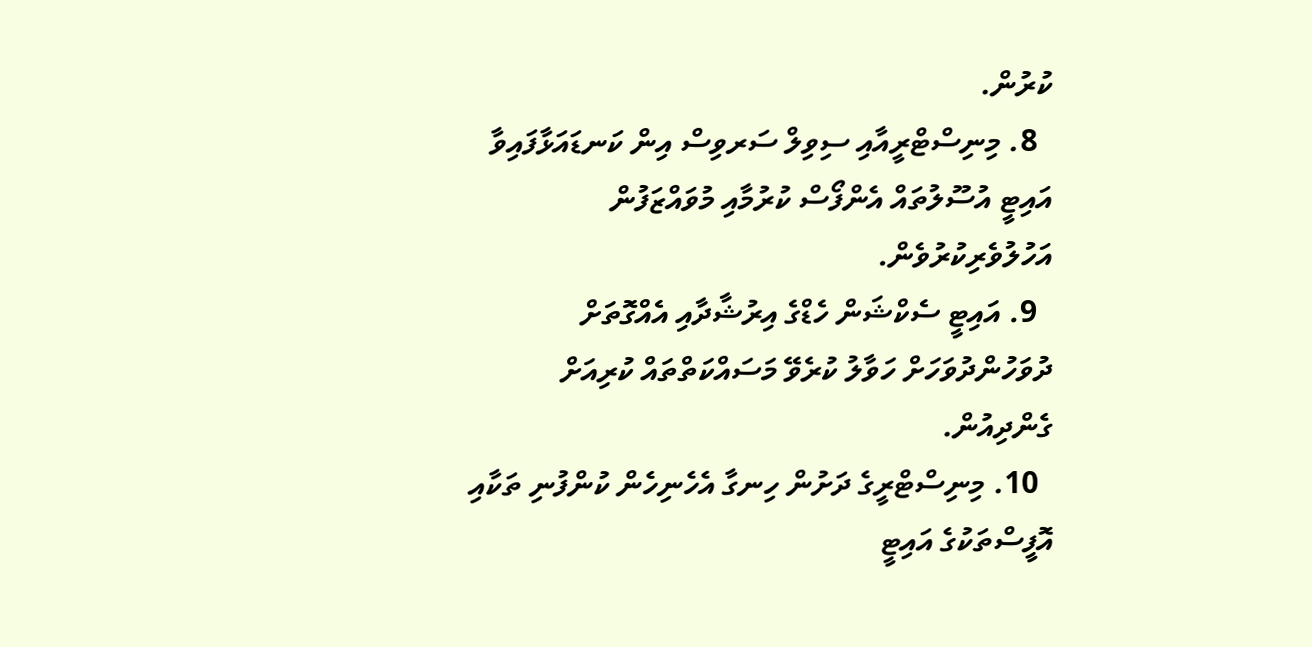ކުރުން.
  8. މިނިސްޓްރީއާއި ސިވިލް ސަރވިސް އިން ކަނޑައަޅާފައިވާ އައިޓީ އުސޫލުތައް އެންފޯސް ކުރުމާއި މުވައްޒަފުން އަހުލުވެރިކުރުވެން.
  9. އައިޓީ ސެކްޝަން ހެޑްގެ އިރުޝާދާއި އެއްގޮތަށް ދުވަހުންދުވަހަށް ހަވާލު ކުރެވޭ މަސައްކަތްތައް ކުރިއަށް ގެންދިއުން.
  10. މިނިސްޓްރީގެ ދަށުން ހިނގާ އެހެނިހެން ކުންފުނި ތަކާއި އޮފީސްތަކުގެ އައިޓީ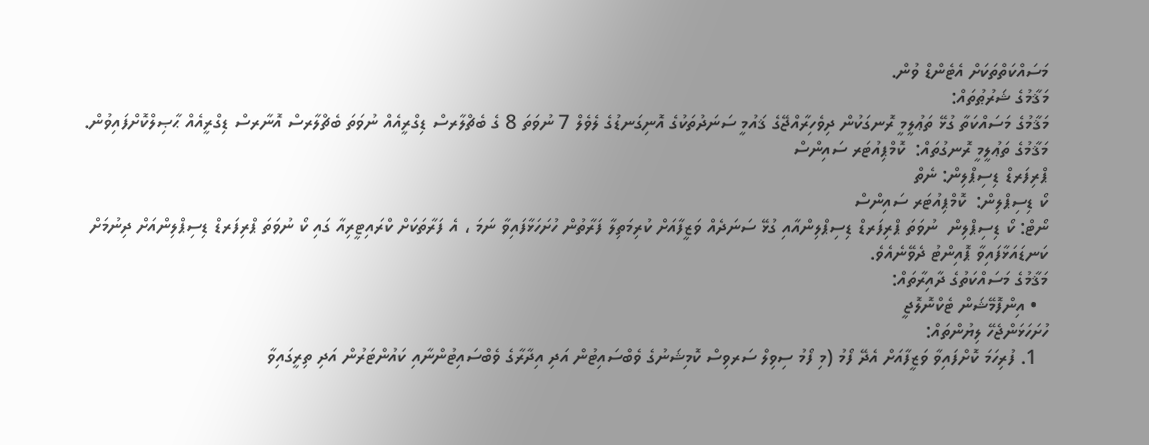މަސައްކަތްތަކަށް އެޓެންޑް ވުން.
މަޤާމުގެ ޝަރުޠުތައް:
މަޤާމުގެ މަސައްކަތާ ގުޅޭ ތަޢުލީމީ ރޮނގަކުން ދިވެހިރާއްޖޭގެ ޤައުމީ ސަނަދުތަކުގެ އޮނިގަނޑުގެ ލެވެލް 7 ނުވަތަ 8 ގެ ބެޗްލާރސް ޑިގްރީއެއް ނުވަތަ ބެޗްލާރސް އޮނާރސް ޑިގްރީއެއް ޙާޞިލްކޮށްފައިވުން.
މަޤާމުގެ ތަޢުލީމީ ރޮނގުތައް:  ކޮމްޕިއުޓަރ ސައިންސް
ޕްރިފަރޑް ޑިސިޕްލިން: ނެތް
ކޯ ޑިސިޕްލިން:  ކޮމްޕިއުޓަރ ސައިންސް
ނޯޓް: ކޯ ޑިސިޕްލިން  ނުވަތަ ޕްރިފަރޑް ޑިސިޕްލިންއާއި ގުޅޭ ސަނަދެއް ވަޒީފާއަށް ކުރިމަތިލާ ފަރާތުން ހުށަހަޅާފައިވާ ނަމަ ، އެ ފަރާތަކަށް ކްރައިޓީރިއާ ގައި ކޯ ނުވަތަ ޕްރިފަރޑް ޑިސިޕްލިންއަށް ދިނުމަށް ކަނޑައަޅާފައިވާ ޕޮއިންޓު ދެވޭނެއެވެ.
މަޤާމުގެ މަސައްކަތުގެ ދާއިރާތައް:
  • އިންފޮމޭޝަން ޓެކްނޮލޮޖީ
ހުށަހަޅަންޖެހޭ ލިޔުންތައް:
  1. ފުރިހަމަ ކޮށްފައިވާ ވަޒީފާއަށް އެދޭ ފޯމު (މި ފޯމު ސިވިލް ސަރވިސް ކޮމިޝަނުގެ ވެބްސައިޓުން އަދި އިދާރާގެ ވެބްސައިޓުންނާއި ކައުންޓަރުން އަދި ތިރީގައިވާ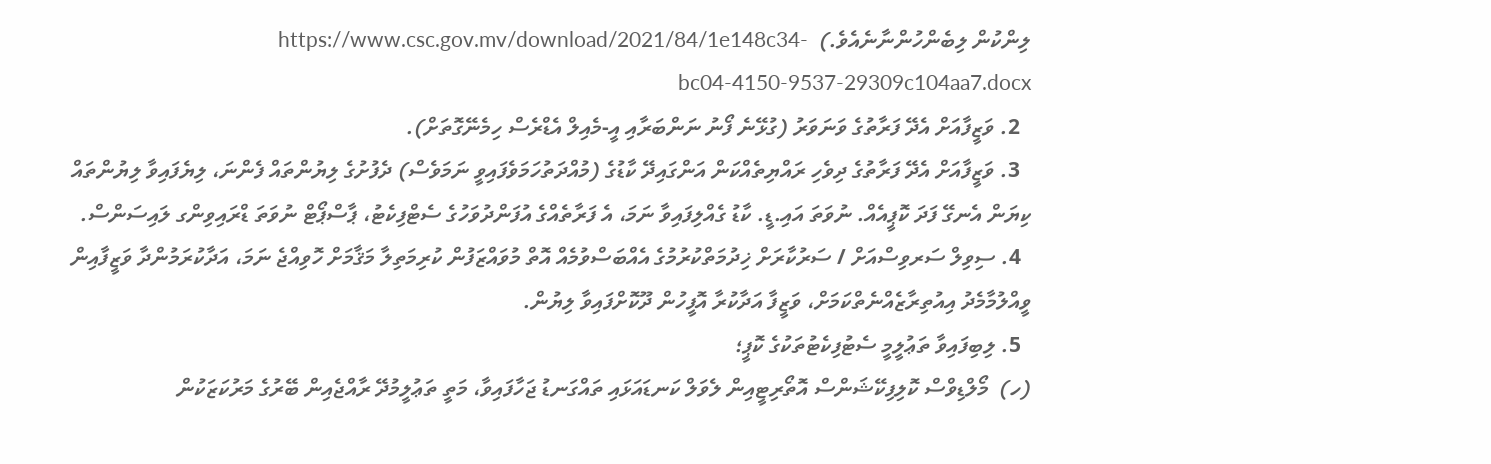ލިންކުން ލިބެންހުންނާނެއެވެ.)  https://www.csc.gov.mv/download/2021/84/1e148c34-bc04-4150-9537-29309c104aa7.docx
  2. ވަޒީފާއަށް އެދޭ ފަރާތުގެ ވަނަވަރު (ގުޅޭނެ ފޯނު ނަންބަރާއި އީ-މެއިލް އެޑްރެސް ހިމެނޭގޮތަށް).
  3. ވަޒީފާއަށް އެދޭ ފަރާތުގެ ދިވެހި ރައްޔިތެއްކަން އަންގައިދޭ ކާޑުގެ (މުއްދަތުހަމަވެފައިވީ ނަމަވެސް) ދެފުށުގެ ލިޔުންތައް ފެންނަ، ލިޔެފައިވާ ލިޔުންތައް ކިޔަން އެނގޭ ފަދަ ކޮޕީއެއް. ނުވަތަ އައި.ޑީ. ކާޑު ގެއްލިފައިވާ ނަމަ، އެ ފަރާތެއްގެ އުފަންދުވަހުގެ ސެޓްފިކެޓު، ޕާސްޕޯޓް ނުވަތަ ޑްރައިވިންގ ލައިސަންސް.
  4. ސިވިލް ސަރވިސްއަށް / ސަރުކާރަށް ޚިދުމަތްކުރުމުގެ އެއްބަސްވުމެއް އޮތް މުވައްޒަފުން ކުރިމަތިލާ މަޤާމަށް ހޮވިއްޖެ ނަމަ، އަދާކުރަމުންދާ ވަޒީފާއިން ވީއްލުމާމެދު އިއުތިރާޒެއްނެތްކަމަށް، ވަޒީފާ އަދާކުރާ އޮފީހުން ދޫކޮށްފައިވާ ލިޔުން.
  5. ލިބިފައިވާ ތަޢުލީމީ ސެޓުފިކެޓުތަކުގެ ކޮޕީ؛
(ހ)  މޯލްޑިވްސް ކޮލިފިކޭޝަންސް އޮތޯރިޓީއިން ލެވަލް ކަނޑައަޅައި ތައްގަނޑު ޖަހާފައިވާ، މަތީ ތަޢުލީމުދޭ ރާއްޖެއިން ބޭރުގެ މަރުކަޒަކުން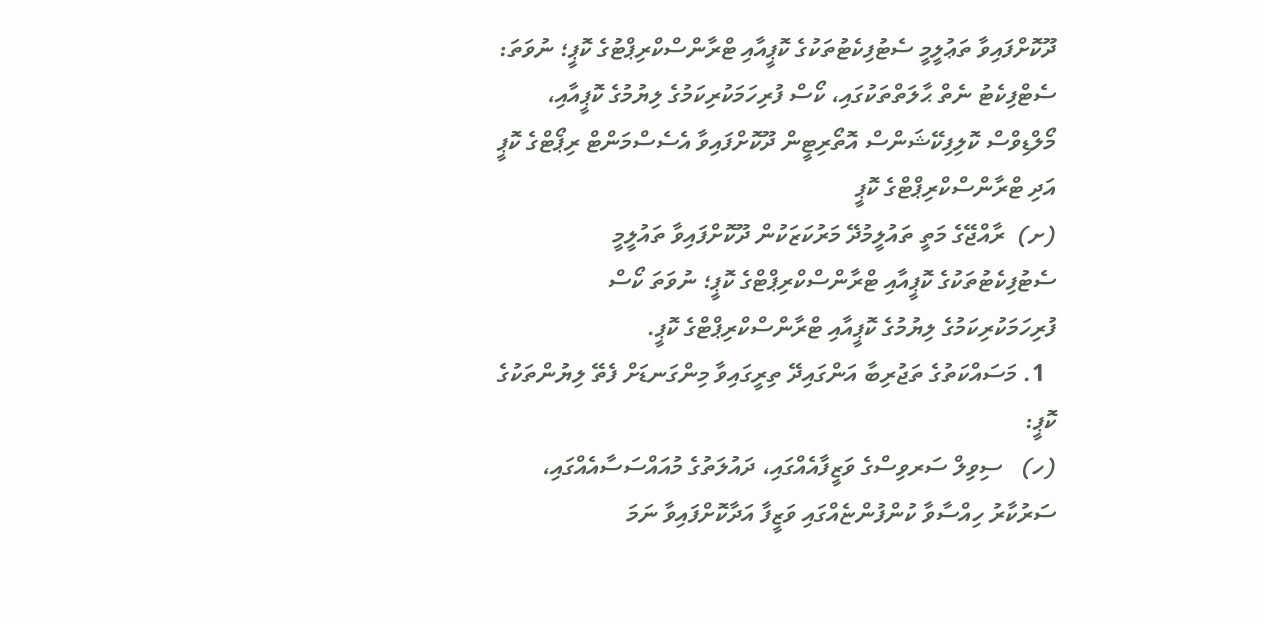ދޫކޮށްފައިވާ ތަޢުލީމީ ސެޓުފިކެޓުތަކުގެ ކޮޕީއާއި ޓްރާންސްކްރިޕްޓުގެ ކޮޕީ؛ ނުވަތަ: ސެޓްފިކެޓު ނެތް ޙާލަތްތަކުގައި، ކޯސް ފުރިހަމަކުރިކަމުގެ ލިޔުމުގެ ކޮޕީއާއި، މޯލްޑިވްސް ކޮލިފިކޭޝަންސް އޮތޯރިޓީން ދޫކޮށްފައިވާ އެސެސްމަންޓް ރިޕޯޓްގެ ކޮޕީ އަދި ޓްރާންސްކްރިޕްޓްގެ ކޮޕީ
(ށ)  ރާއްޖޭގެ މަތީ ތައުލީމުދޭ މަރުކަޒަކުން ދޫކޮށްފައިވާ ތައުލީމީ ސެޓުފިކެޓުތަކުގެ ކޮޕީއާއި ޓްރާންސްކްރިޕްޓްގެ ކޮޕީ؛ ނުވަތަ ކޯސް ފުރިހަމަކުރިކަމުގެ ލިޔުމުގެ ކޮޕީއާއި ޓްރާންސްކްރިޕްޓްގެ ކޮޕީ.
  1. މަސައްކަތުގެ ތަޖުރިބާ އަންގައިދޭ ތިރީގައިވާ މިންގަނޑަށް ފެތޭ ލިޔުންތަކުގެ ކޮޕީ:
(ހ)   ސިވިލް ސަރވިސްގެ ވަޒީފާއެއްގައި، ދައުލަތުގެ މުއައްސަސާއެއްގައި، ސަރުކާރު ހިއްސާވާ ކުންފުންޏެއްގައި ވަޒީފާ އަދާކޮށްފައިވާ ނަމަ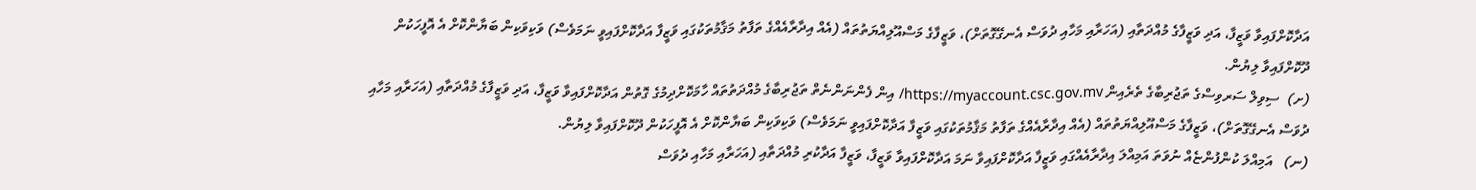އަދާކޮށްފައިވާ ވަޒީފާ، އަދި ވަޒީފާގެ މުއްދަތާއި (އަހަރާއި މަހާއި ދުވަސް އެނގޭގޮތަށް)، ވަޒީފާގެ މަސްއޫލިއްޔަތުތައް (އެއް އިދާރާއެއްގެ ތަފާތު މަޤާމުތަކުގައި ވަޒީފާ އަދާކޮށްފައިވީ ނަމަވެސް) ވަކިވަކިން ބަޔާންކޮށް އެ އޮފީހަކުން ދޫކޮށްފައިވާ ލިޔުން.
(ށ)  ސިވިލް ސަރވިސްގެ ތަޖުރިބާގެ ތެރެއިން https://myaccount.csc.gov.mv/ އިން ފެންނަންނެތް ތަޖުރިބާގެ މުއްދަތުތައް ހާމަކޮށްދިމުގެ ގޮތުން އަދާކޮށްފައިވާ ވަޒީފާ، އަދި ވަޒީފާގެ މުއްދަތާއި (އަހަރާއި މަހާއި ދުވަސް އެނގޭގޮތަށް)، ވަޒީފާގެ މަސްއޫލިއްޔަތުތައް (އެއް އިދާރާއެއްގެ ތަފާތު މަޤާމުތަކުގައި ވަޒީފާ އަދާކޮށްފައިވީ ނަމަވެސް) ވަކިވަކިން ބަޔާންކޮށް އެ އޮފީހަކުން ދޫކޮށްފައިވާ ލިޔުން.
(ނ)   އަމިއްލަ ކުންފުންޏެއް ނުވަތަ އަމިއްލަ އިދާރާއެއްގައި ވަޒީފާ އަދާކޮށްފައިވާ ނަމަ އަދާކޮށްފައިވާ ވަޒީފާ، ވަޒީފާ އަދާކުރި މުއްދަތާއި (އަހަރާއި މަހާއި ދުވަސް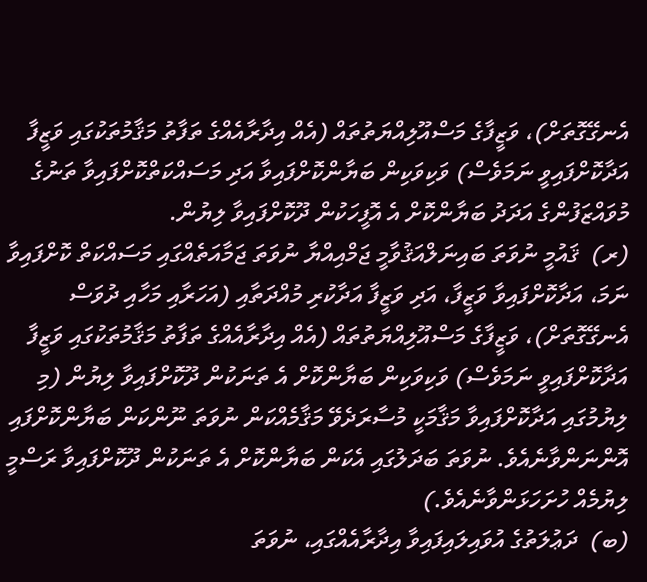އެނގޭގޮތަށް)، ވަޒީފާގެ މަސްއޫލިއްޔަތުތައް (އެއް އިދާރާއެއްގެ ތަފާތު މަޤާމުތަކުގައި ވަޒީފާ އަދާކޮށްފައިވީ ނަމަވެސް) ވަކިވަކިން ބަޔާންކޮށްފައިވާ އަދި މަސައްކަތްކޮށްފައިވާ ތަނުގެ މުވައްޒަފުންގެ އަދަދު ބަޔާންކޮށް އެ އޮފީހަކުން ދޫކޮށްފައިވާ ލިޔުން.
(ރ)  ޤައުމީ ނުވަތަ ބައިނަލްއަޤުވާމީ ޖަމްއިއްޔާ ނުވަތަ ޖަމާއަތެއްގައި މަސައްކަތް ކޮށްފައިވާ ނަމަ، އަދާކޮށްފައިވާ ވަޒީފާ، އަދި ވަޒީފާ އަދާކުރި މުއްދަތާއި (އަހަރާއި މަހާއި ދުވަސް އެނގޭގޮތަށް)، ވަޒީފާގެ މަސްއޫލިއްޔަތުތައް (އެއް އިދާރާއެއްގެ ތަފާތު މަޤާމުތަކުގައި ވަޒީފާ އަދާކޮށްފައިވީ ނަމަވެސް) ވަކިވަކިން ބަޔާންކޮށް އެ ތަނަކުން ދޫކޮށްފައިވާ ލިޔުން (މި ލިޔުމުގައި އަދާކޮށްފައިވާ މަޤާމަކީ މުސާރަދެވޭ މަޤާމެއްކަން ނުވަތަ ނޫންކަން ބަޔާންކޮށްފައި އޮންނަންވާނެއެވެ. ނުވަތަ ބަދަލުގައި އެކަން ބަޔާންކޮށް އެ ތަނަކުން ދޫކޮށްފައިވާ ރަސްމީ ލިޔުމެއް ހުށަހަޅަންވާނެއެވެ.)
(ބ)  ދަޢުލަތުގެ އުވައިލައިފައިވާ އިދާރާއެއްގައި، ނުވަތަ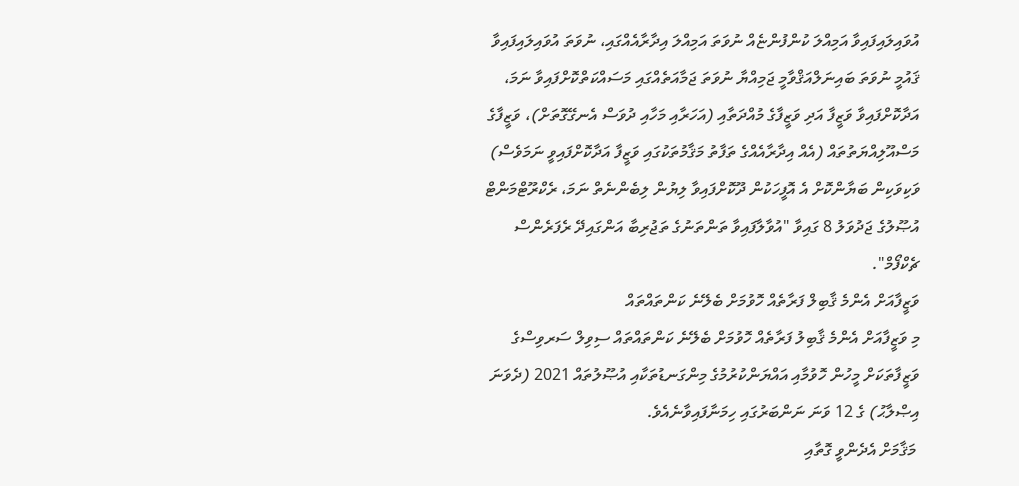އުވައިލައިފައިވާ އަމިއްލަ ކުންފުންޏެއް ނުވަތަ އަމިއްލަ އިދާރާއެއްގައި، ނުވަތަ އުވައިލައިފައިވާ ޤައުމީ ނުވަތަ ބައިނަލްއަޤްވާމީ ޖަމިއްޔާ ނުވަތަ ޖަމާއަތެއްގައި މަސައްކަތްކޮށްފައިވާ ނަމަ، އަދާކޮށްފައިވާ ވަޒީފާ އަދި ވަޒީފާގެ މުއްދަތާއި (އަހަރާއި މަހާއި ދުވަސް އެނގޭގޮތަށް)، ވަޒީފާގެ މަސްއޫލިއްޔަތުތައް (އެއް އިދާރާއެއްގެ ތަފާތު މަޤާމުތަކުގައި ވަޒީފާ އަދާކޮށްފައިވީ ނަމަވެސް) ވަކިވަކިން ބަޔާންކޮށް އެ އޮފީހަކުން ދޫކޮށްފައިވާ ލިޔުން ލިބެންނެތް ނަމަ، ރެކްރޫޓްމަންޓް އުޞޫލުގެ ޖަދުވަލު 8 ގައިވާ "އުވާލާފައިވާ ތަންތަނުގެ ތަޖުރިބާ އަންގައިދޭ ރެފަރެންސް ޗެކްފޯމް".
ވަޒީފާއަށް އެންމެ ޤާބިލް ފަރާތެއް ހޮވުމަށް ބެލޭނެ ކަންތައްތައް
މި ވަޒީފާއަށް އެންމެ ޤާބިލު ފަރާތެއް ހޮވުމަށް ބެލޭނެ ކަންތައްތައް ސިވިލް ސަރވިސްގެ ވަޒީފާތަކަށް މީހުން ހޮވުމާއި އައްޔަންކުރުމުގެ މިންގަނޑުތަކާއި އުޞޫލުތައް 2021 (ދެވަނަ އިޞްލާޙު) ގެ 12 ވަނަ ނަންބަރުގައި ހިމަނާފައިވާނެއެވެ.
 މަޤާމަށް އެދެންވީ ގޮތާއި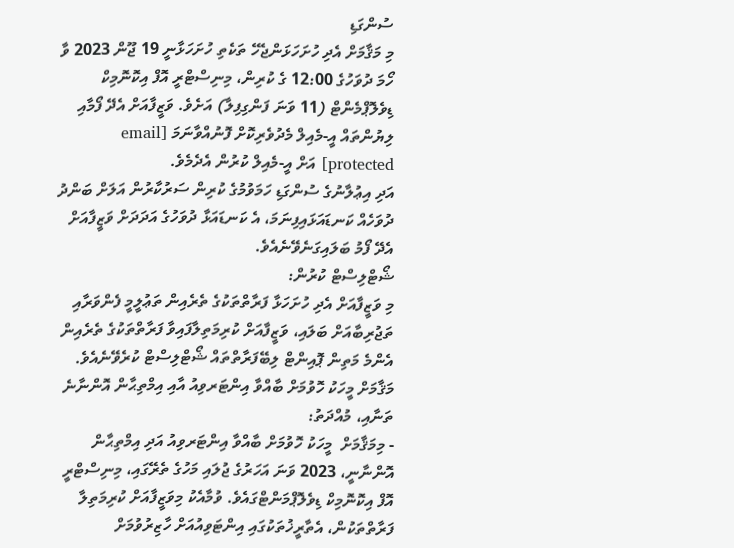ސުންގަޑި
މި މަޤާމަށް އެދި ހުށަހަޅަންޖެހޭ ތަކެތި ހުށަހަޅާނީ 19 ޖޫން 2023 ވާ ހޯމަ ދުވަހުގެ 12:00 ގެ ކުރިން، މިނިސްޓްރީ އޮފް އިކޮނޮމިކް ޑިވެލޮޕްމެންޓް (11 ވަނަ ފަންގިފިލާ) އަށެވެ. ވަޒީފާއަށް އެދޭ ފޯމާއި ލިޔުންތައް އީ-މެއިލް މެދުވެރިކޮށް ފޮނުއްވާނަމަ [email protected] އަށް އީ-މެއިލް ކުރުން އެދެމެވެ.
އަދި އިޢުލާނުގެ ސުންގަޑި ހަމަވުމުގެ ކުރިން ސަރުކާރުން އަލަށް ބަންދު ދުވަހެއް ކަނޑައަޅައިފިނަމަ، އެ ކަނޑައަޅާ ދުވަހުގެ އަދަދަށް ވަޒީފާއަށް އެދޭ ފޯމު ބަލައިގަނެވޭނެއެވެ.
ޝޯޓްލިސްޓް ކުރުން:
މި ވަޒީފާއަށް އެދި ހުށަހަޅާ ފަރާތްތަކުގެ ތެރެއިން ތަޢުލީމީ ފެންވަރާއި ތަޖުރިބާއަށް ބަލައި، ވަޒީފާއަށް ކުރިމަތިލާފައިވާ ފަރާތްތަކުގެ ތެރެއިން އެންމެ މަތިން ޕޮއިންޓް ލިބޭފަރާތްތައް ޝޯޓްލިސްޓް ކުރެވޭނެއެވެ.
މަޤާމަށް މީހަކު ހޮވުމަށް ބާއްވާ އިންޓަރވިއު އާއި އިމްތިޙާން އޮންނާނެ ތަނާއި، މުއްދަތު:
- މިމަޤާމަށް  މީހަކު ހޮވުމަށް ބާއްވާ އިންޓަރވިއު އަދި އިމްތިޙާން އޮންނާނީ، 2023 ވަނަ އަހަރުގެ ޖުލައި މަހުގެ ތެރޭގައި، މިނިސްޓްރީ އޮފް އިކޮނޮމިކް ޑިވެލޮޕްމަންޓްގައެވެ. ވުމާއެކު މިވަޒީފާއަށް ކުރިމަތިލާ ފަރާތްތަކުން، އެތާރީޚުތަކުގައި އިންޓަވިއުއަށް ހާޒިރުވުމަށް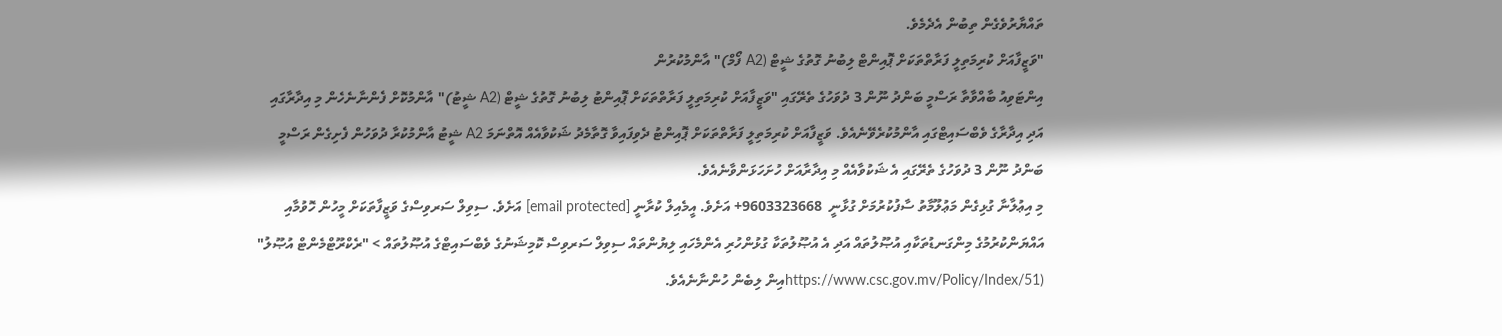ތައްޔާރުވެގެން ތިބުން އެދެމެވެ.
"ވަޒީފާއަށް ކުރިމަތިލީ ފަރާތްތަކަށް ޕޮއިންޓް ލިބުނު ގޮތުގެ ޝީޓް (A2 ފޯމް)" އާންމުކުރުން
އިންޓަވިއު ބާއްވާތާ ރަސްމީ ބަންދު ނޫން 3 ދުވަހުގެ ތެރޭގައި "ވަޒީފާއަށް ކުރިމަތިލީ ފަރާތްތަކަށް ޕޮއިންޓު ލިބުނު ގޮތުގެ ޝީޓް (A2 ޝީޓު)" އާންމުކޮށް ފެންނާނެހެން މި އިދާރާގައި އަދި އިދާރާގެ ވެބްސައިޓްގައި އާންމުކުރެވޭނެއެވެ. ވަޒީފާއަށް ކުރިމަތިލީ ފަރާތްތަކަށް ޕޮއިންޓު ދެވިފައިވާ ގޮތާމެދު ޝަކުވާއެއް އޮތްނަމަ A2 ޝީޓު އާންމުކުރާ ދުވަހުން ފެށިގެން ރަސްމީ ބަންދު ނޫން 3 ދުވަހުގެ ތެރޭގައި އެ ޝަކުވާއެއް މި އިދާރާއަށް ހުށަހަޅަންވާނެއެވެ.
މި އިޢުލާނާ ގުޅިގެން މަޢުލޫމާތު ސާފުކުރުމަށް ގުޅާނީ  9603323668+ އަށެވެ. އީމެއިލް ކުރާނީ [email protected] އަށެވެ. ސިވިލް ސަރވިސްގެ ވަޒީފާތަކަށް މީހުން ހޮވުމާއި އައްޔަންކުރުމުގެ މިންގަނޑުތަކާއި އުޞޫލުތައް އަދި އެ އުޞޫލުތަކާ ގުޅުންހުރި އެންމެހައި ލިޔުންތައް ސިވިލް ސަރވިސް ކޮމިޝަނުގެ ވެބްސައިޓްގެ އުޞޫލުތައް > "ރެކްރޫޓްމެންޓް އުޞޫލު"   (https://www.csc.gov.mv/Policy/Index/51އިން ލިބެން ހުންނާނެއެވެ.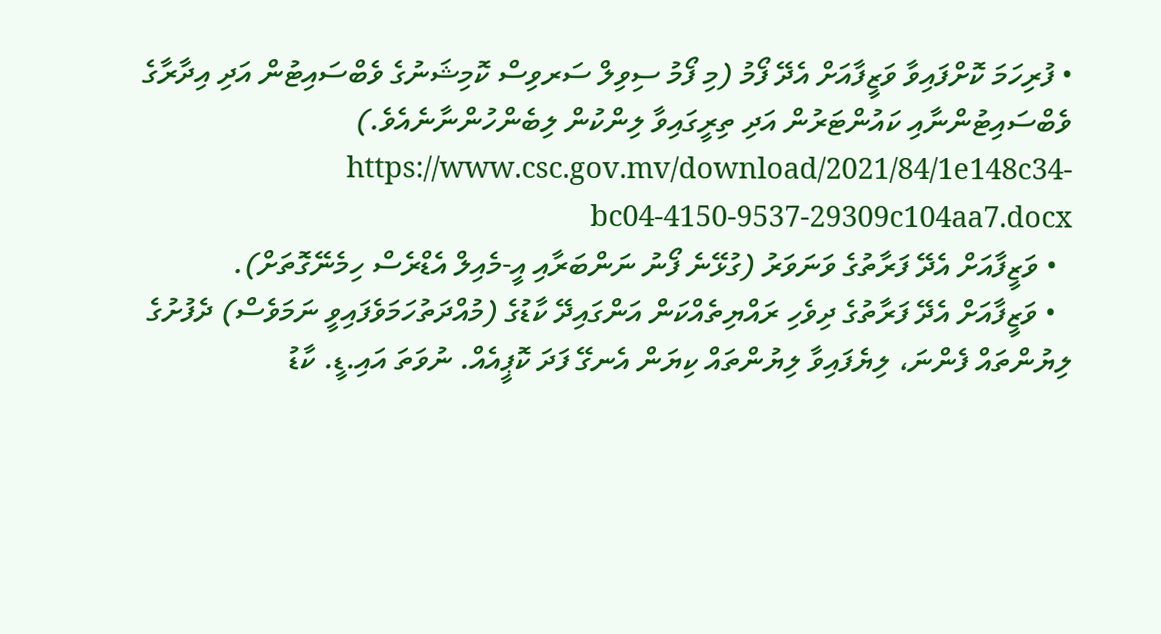• ފުރިހަމަ ކޮށްފައިވާ ވަޒީފާއަށް އެދޭ ފޯމު (މި ފޯމު ސިވިލް ސަރވިސް ކޮމިޝަނުގެ ވެބްސައިޓުން އަދި އިދާރާގެ ވެބްސައިޓުންނާއި ކައުންޓަރުން އަދި ތިރީގައިވާ ލިންކުން ލިބެންހުންނާނެއެވެ.) https://www.csc.gov.mv/download/2021/84/1e148c34-bc04-4150-9537-29309c104aa7.docx
  • ވަޒީފާއަށް އެދޭ ފަރާތުގެ ވަނަވަރު (ގުޅޭނެ ފޯނު ނަންބަރާއި އީ-މެއިލް އެޑްރެސް ހިމެނޭގޮތަށް).
  • ވަޒީފާއަށް އެދޭ ފަރާތުގެ ދިވެހި ރައްޔިތެއްކަން އަންގައިދޭ ކާޑުގެ (މުއްދަތުހަމަވެފައިވީ ނަމަވެސް) ދެފުށުގެ ލިޔުންތައް ފެންނަ، ލިޔެފައިވާ ލިޔުންތައް ކިޔަން އެނގޭ ފަދަ ކޮޕީއެއް. ނުވަތަ އައި.ޑީ. ކާޑު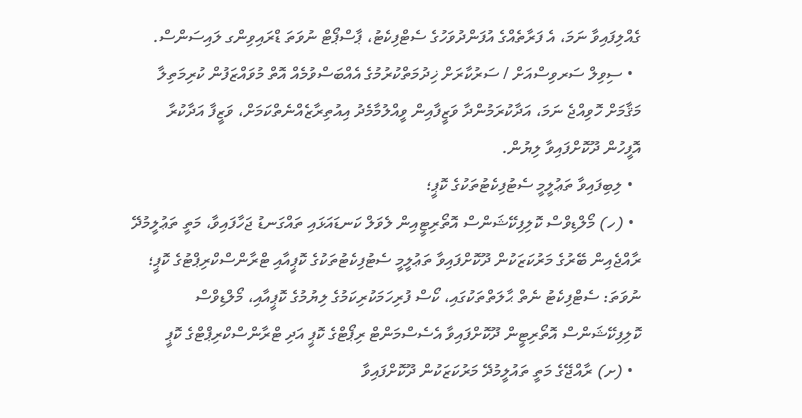ގެއްލިފައިވާ ނަމަ، އެ ފަރާތެއްގެ އުފަންދުވަހުގެ ސެޓްފިކެޓު، ޕާސްޕޯޓް ނުވަތަ ޑްރައިވިންގ ލައިސަންސް.
  • ސިވިލް ސަރވިސްއަށް / ސަރުކާރަށް ޚިދުމަތްކުރުމުގެ އެއްބަސްވުމެއް އޮތް މުވައްޒަފުން ކުރިމަތިލާ މަޤާމަށް ހޮވިއްޖެ ނަމަ، އަދާކުރަމުންދާ ވަޒީފާއިން ވީއްލުމާމެދު އިއުތިރާޒެއްނެތްކަމަށް، ވަޒީފާ އަދާކުރާ އޮފީހުން ދޫކޮށްފައިވާ ލިޔުން.
  • ލިބިފައިވާ ތަޢުލީމީ ސެޓުފިކެޓުތަކުގެ ކޮޕީ؛
  • (ހ) މޯލްޑިވްސް ކޮލިފިކޭޝަންސް އޮތޯރިޓީއިން ލެވަލް ކަނޑައަޅައި ތައްގަނޑު ޖަހާފައިވާ، މަތީ ތަޢުލީމުދޭ ރާއްޖެއިން ބޭރުގެ މަރުކަޒަކުން ދޫކޮށްފައިވާ ތަޢުލީމީ ސެޓުފިކެޓުތަކުގެ ކޮޕީއާއި ޓްރާންސްކްރިޕްޓުގެ ކޮޕީ؛ ނުވަތަ: ސެޓްފިކެޓު ނެތް ޙާލަތްތަކުގައި، ކޯސް ފުރިހަމަކުރިކަމުގެ ލިޔުމުގެ ކޮޕީއާއި، މޯލްޑިވްސް ކޮލިފިކޭޝަންސް އޮތޯރިޓީން ދޫކޮށްފައިވާ އެސެސްމަންޓް ރިޕޯޓްގެ ކޮޕީ އަދި ޓްރާންސްކްރިޕްޓްގެ ކޮޕީ
  • (ށ) ރާއްޖޭގެ މަތީ ތައުލީމުދޭ މަރުކަޒަކުން ދޫކޮށްފައިވާ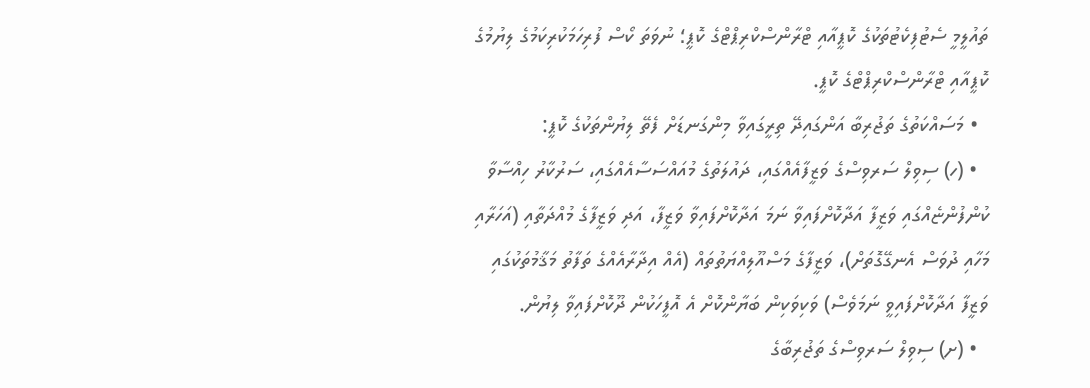ތައުލީމީ ސެޓުފިކެޓުތަކުގެ ކޮޕީއާއި ޓްރާންސްކްރިޕްޓްގެ ކޮޕީ؛ ނުވަތަ ކޯސް ފުރިހަމަކުރިކަމުގެ ލިޔުމުގެ ކޮޕީއާއި ޓްރާންސްކްރިޕްޓްގެ ކޮޕީ.
  • މަސައްކަތުގެ ތަޖުރިބާ އަންގައިދޭ ތިރީގައިވާ މިންގަނޑަށް ފެތޭ ލިޔުންތަކުގެ ކޮޕީ:
  • (ހ) ސިވިލް ސަރވިސްގެ ވަޒީފާއެއްގައި، ދައުލަތުގެ މުއައްސަސާއެއްގައި، ސަރުކާރު ހިއްސާވާ ކުންފުންޏެއްގައި ވަޒީފާ އަދާކޮށްފައިވާ ނަމަ އަދާކޮށްފައިވާ ވަޒީފާ، އަދި ވަޒީފާގެ މުއްދަތާއި (އަހަރާއި މަހާއި ދުވަސް އެނގޭގޮތަށް)، ވަޒީފާގެ މަސްއޫލިއްޔަތުތައް (އެއް އިދާރާއެއްގެ ތަފާތު މަޤާމުތަކުގައި ވަޒީފާ އަދާކޮށްފައިވީ ނަމަވެސް) ވަކިވަކިން ބަޔާންކޮށް އެ އޮފީހަކުން ދޫކޮށްފައިވާ ލިޔުން.
  • (ށ) ސިވިލް ސަރވިސްގެ ތަޖުރިބާގެ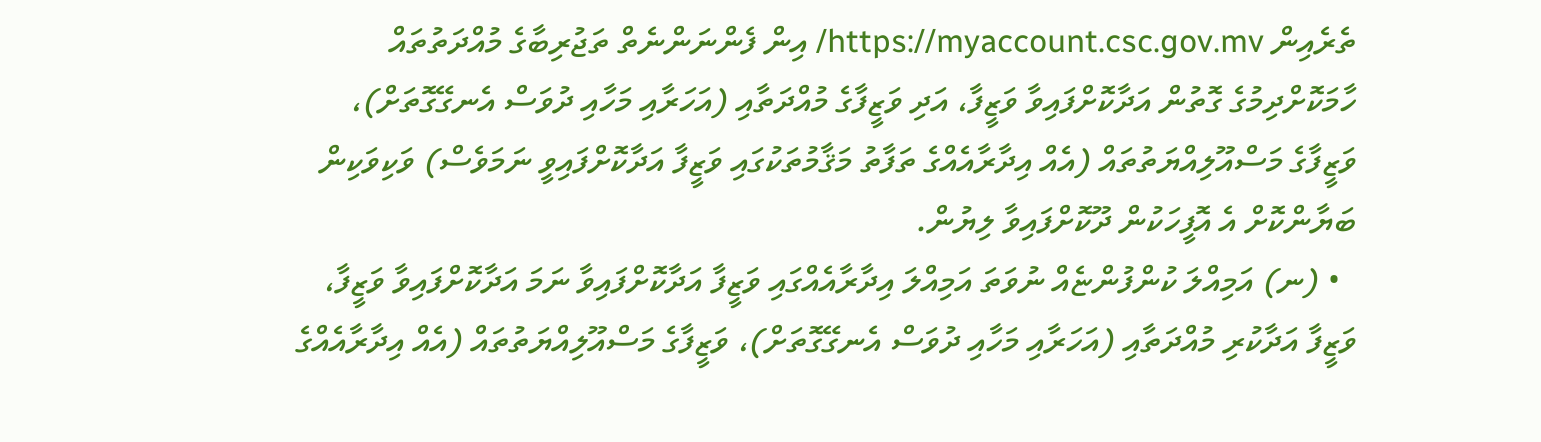ތެރެއިން https://myaccount.csc.gov.mv/ އިން ފެންނަންނެތް ތަޖުރިބާގެ މުއްދަތުތައް ހާމަކޮށްދިމުގެ ގޮތުން އަދާކޮށްފައިވާ ވަޒީފާ، އަދި ވަޒީފާގެ މުއްދަތާއި (އަހަރާއި މަހާއި ދުވަސް އެނގޭގޮތަށް)، ވަޒީފާގެ މަސްއޫލިއްޔަތުތައް (އެއް އިދާރާއެއްގެ ތަފާތު މަޤާމުތަކުގައި ވަޒީފާ އަދާކޮށްފައިވީ ނަމަވެސް) ވަކިވަކިން ބަޔާންކޮށް އެ އޮފީހަކުން ދޫކޮށްފައިވާ ލިޔުން.
  • (ނ) އަމިއްލަ ކުންފުންޏެއް ނުވަތަ އަމިއްލަ އިދާރާއެއްގައި ވަޒީފާ އަދާކޮށްފައިވާ ނަމަ އަދާކޮށްފައިވާ ވަޒީފާ، ވަޒީފާ އަދާކުރި މުއްދަތާއި (އަހަރާއި މަހާއި ދުވަސް އެނގޭގޮތަށް)، ވަޒީފާގެ މަސްއޫލިއްޔަތުތައް (އެއް އިދާރާއެއްގެ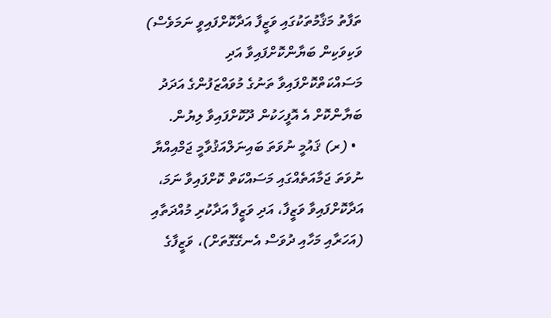ތަފާތު މަޤާމުތަކުގައި ވަޒީފާ އަދާކޮށްފައިވީ ނަމަވެސް) ވަކިވަކިން ބަޔާންކޮށްފައިވާ އަދި މަސައްކަތްކޮށްފައިވާ ތަނުގެ މުވައްޒަފުންގެ އަދަދު ބަޔާންކޮށް އެ އޮފީހަކުން ދޫކޮށްފައިވާ ލިޔުން.
  • (ރ) ޤައުމީ ނުވަތަ ބައިނަލްއަޤުވާމީ ޖަމްއިއްޔާ ނުވަތަ ޖަމާއަތެއްގައި މަސައްކަތް ކޮށްފައިވާ ނަމަ، އަދާކޮށްފައިވާ ވަޒީފާ، އަދި ވަޒީފާ އަދާކުރި މުއްދަތާއި (އަހަރާއި މަހާއި ދުވަސް އެނގޭގޮތަށް)، ވަޒީފާގެ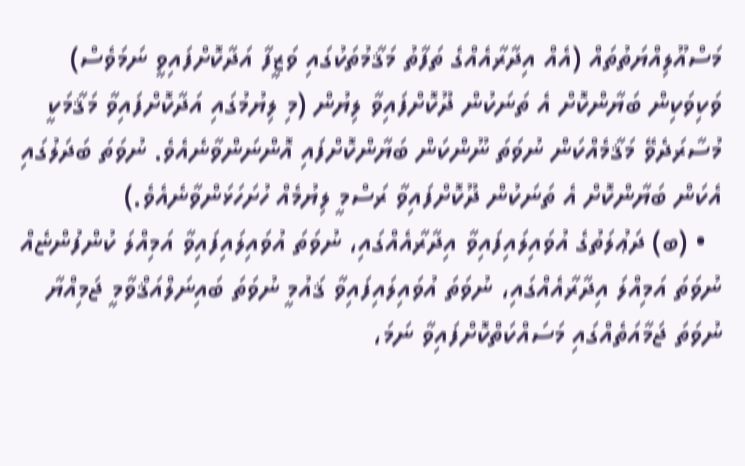މަސްއޫލިއްޔަތުތައް (އެއް އިދާރާއެއްގެ ތަފާތު މަޤާމުތަކުގައި ވަޒީފާ އަދާކޮށްފައިވީ ނަމަވެސް) ވަކިވަކިން ބަޔާންކޮށް އެ ތަނަކުން ދޫކޮށްފައިވާ ލިޔުން (މި ލިޔުމުގައި އަދާކޮށްފައިވާ މަޤާމަކީ މުސާރަދެވޭ މަޤާމެއްކަން ނުވަތަ ނޫންކަން ބަޔާންކޮށްފައި އޮންނަންވާނެއެވެ. ނުވަތަ ބަދަލުގައި އެކަން ބަޔާންކޮށް އެ ތަނަކުން ދޫކޮށްފައިވާ ރަސްމީ ލިޔުމެއް ހުށަހަޅަންވާނެއެވެ.)
  • (ބ) ދަޢުލަތުގެ އުވައިލައިފައިވާ އިދާރާއެއްގައި، ނުވަތަ އުވައިލައިފައިވާ އަމިއްލަ ކުންފުންޏެއް ނުވަތަ އަމިއްލަ އިދާރާއެއްގައި، ނުވަތަ އުވައިލައިފައިވާ ޤައުމީ ނުވަތަ ބައިނަލްއަޤްވާމީ ޖަމިއްޔާ ނުވަތަ ޖަމާއަތެއްގައި މަސައްކަތްކޮށްފައިވާ ނަމަ،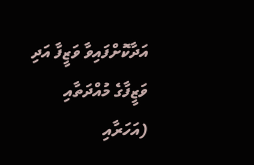އަދާކޮށްފައިވާ ވަޒީފާ އަދި ވަޒީފާގެ މުއްދަތާއި (އަހަރާއި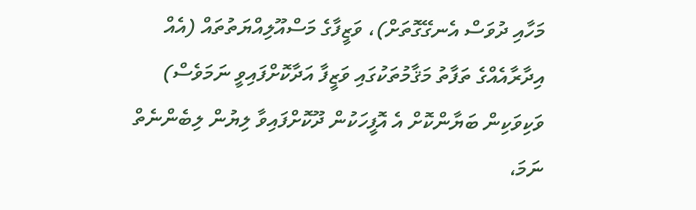މަހާއި ދުވަސް އެނގޭގޮތަށް)، ވަޒީފާގެ މަސްއޫލިއްޔަތުތައް (އެއް އިދާރާއެއްގެ ތަފާތު މަޤާމުތަކުގައި ވަޒީފާ އަދާކޮށްފައިވީ ނަމަވެސް) ވަކިވަކިން ބަޔާންކޮށް އެ އޮފީހަކުން ދޫކޮށްފައިވާ ލިޔުން ލިބެންނެތް ނަމަ،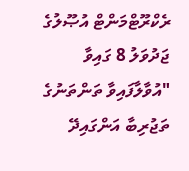ރެކްރޫޓްމަންޓް އުޞޫލުގެ ޖަދުވަލު 8 ގައިވާ "އުވާލާފައިވާ ތަންތަނުގެ ތަޖުރިބާ އަންގައިދޭ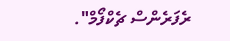ރެފަރެންސް ޗެކްފޯމް".